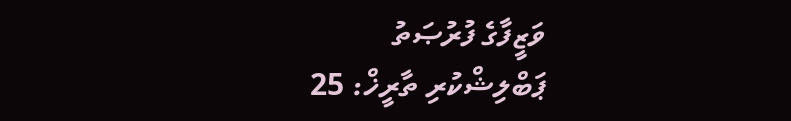ވަޒީފާގެ ފުރުޞަތު
ޕަބްލިޝްކުރި ތާރީޚް: 25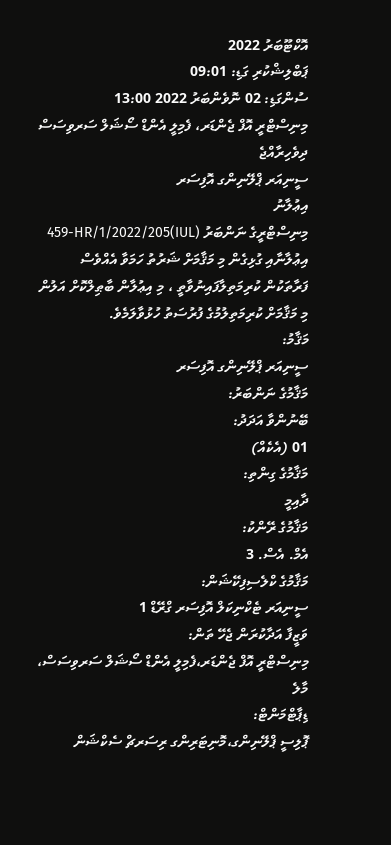އޮކްޓޫބަރު 2022
ޕަބްލިޝްކުރި ގަޑި: 09:01
ސުންގަޑި: 02 ނޮވެންބަރު 2022 13:00
މިނިސްޓްރީ އޮފް ޖެންޑަރ، ފެމިލީ އެންޑް ސޯޝަލް ސަރވިސަސް
ދިވެހިރާއްޖެ
ސީނިއަރ ޕްލޭނިންގ އޮފިސަރ
އިޢުލާނު
މިނިސްޓްރީގެ ނަންބަރު (IUL)459-HR/1/2022/205 އިޢުލާނާއި ގުޅިގެން މި މަޤާމަށް ޝަރުތު ހަމަވާ އެއްވެސް ފަރާތަކުން ކުރިމަތިލާފައިނުވާތީ ، މި އިޢުލާން ބާޠިލްކޮށް އަލުން މި މަޤާމަށް ކުރިމަތިލުމުގެ ފުރުސަތު ހުޅުވާލަމެވެ.
މަޤާމު:
ސީނިއަރ ޕްލޭނިންގ އޮފިސަރ
މަޤާމުގެ ނަންބަރު:
ބޭނުންވާ އަދަދު:
01 (އެކެއް)
މަޤާމުގެ ގިންތި:
ދާއިމީ
މަޤާމުގެ ރޭންކު:
އެމް. އެސް. 3
މަޤާމުގެ ކްލެސިފިކޭޝަން:
ސީނިއަރ ޓެކްނިކަލް އޮފިސަރ ގްރޭޑް 1
ވަޒީފާ އަދާކުރަން ޖެހޭ ތަން:
މިނިސްޓްރީ އޮފް ޖެންޑަރ،ފެމިލީ އެންޑް ސޯޝަލް ސަރވިސަސް، މާލެ
ޑިޕާޓްމަންޓް:
ޕޮލިސީ ޕްލޭނިންގ،މޮނިޓަރިންގ ރިސަރޗް ސެކްޝަން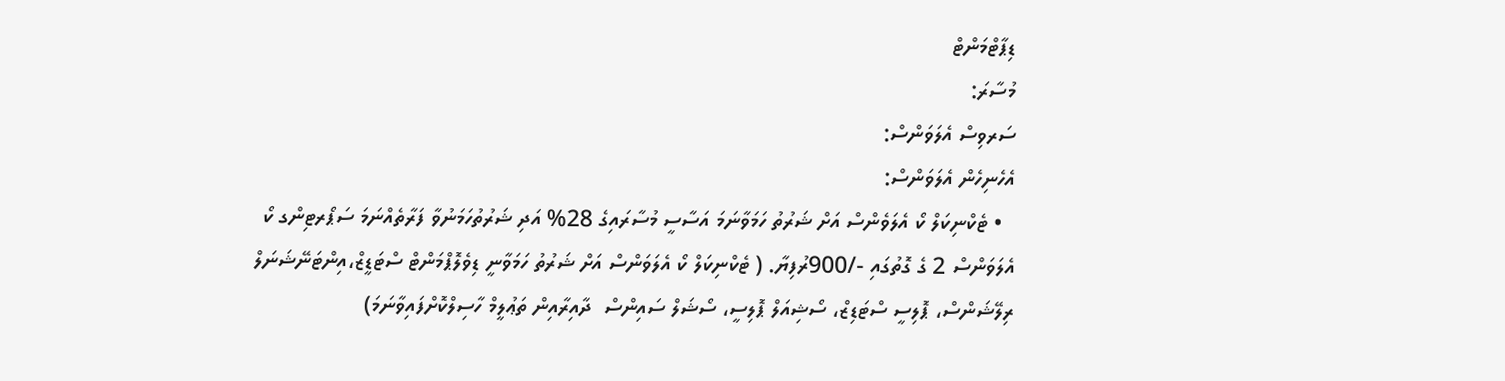ޑިޕާޓްމަންޓް
މުސާރަ:
ސަރވިސް އެލަވަންސް:
އެހެނިހެން އެލަވަންސް:
  • ޓެކްނިކަލް ކޯ އެލަވެންސް އަށް ޝަރުތު ހަމަވާނަމަ އަސާސީ މުސާރައިގެ 28% އަދި ޝަރުތުހަމަނުވާ ފަރާތެއްނަމަ ސަޕޯރޓިންގ ކޯ އެލަވަންސް 2 ގެ ގޮތުގައި -/900ރުފިޔާ. ( ޓެކްނިކަލް ކޯ އެލަވަންސް އަށް ޝަރުތު ހަމަވާނީ ޑިވެލޮޕްމަންޓް ސްޓަޑީޒް،އިންޓަނޭޝަނަލް ރިލޭޝަންސް، ޕޮލިސީ ސްޓަޑިޒް، ސޯޝިއަލް ޕޮލިސީ، ސޯޝަލް ސައިންސް  ދާއިރާއިން ތަޢުލީމް ހާސިލްކޮށްފައިވާނަމަ)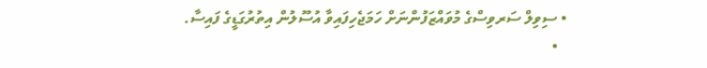• ސިވިލް ސަރވިސްގެ މުވައްޒަފުންނަށް ހަމަޖެހިފައިވާ އުސޫލުން އިތުރުގަޑީގެ ފައިސާ.
  •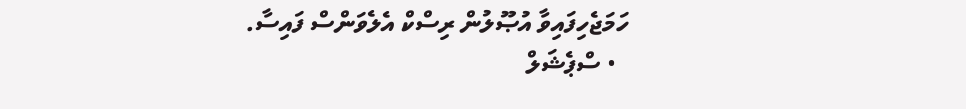ހަމަޖެހިފައިވާ އުޞޫލުން ރިސްކް އެލެވަންސް ފައިސާ.
  • ސްޕެޝަލް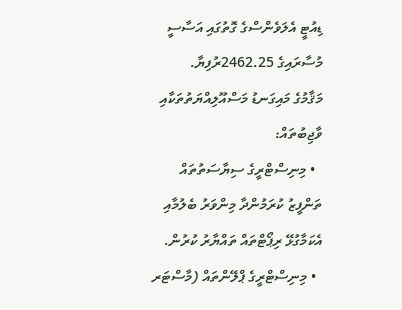ޑިއުޓީ އެލަވެންސްގެ ގޮތުގައި އަސާސީ މުސާރައިގެ 2462.25ރުފިޔާ.
މަޤާމުގެ މައިގަނޑު މަސްއޫލިއްޔަތުތަކާއި ވާޖިބުތައް:
  • މިނިސްޓްރީގެ ސިޔާސަތުތައް ތަންފީޒު ކުރަމުންދާ މިންވަރު ބެލުމާއި އެކަމާގުޅޭ ރިޕޯޓްތައް ތައްޔާރު ކުރުން.
  • މިނިސްޓްރީގެ ޕްލޭންތައް (މާސްޓަރ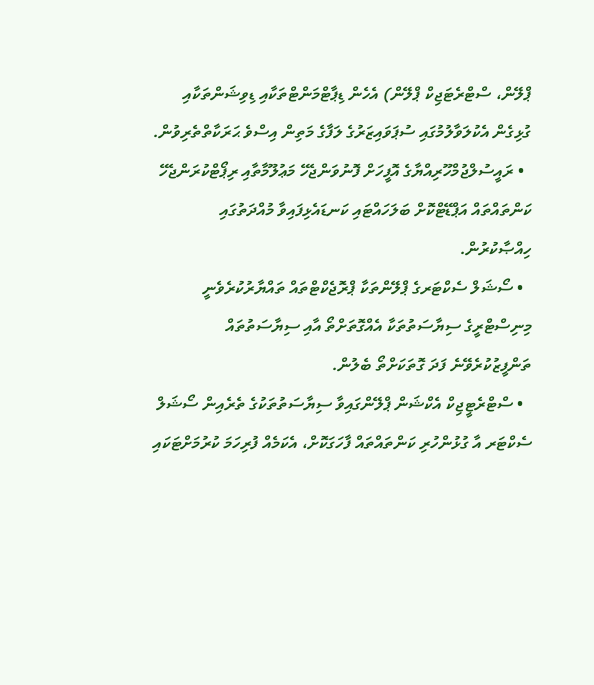ޕްލޭން، ސްޓްރެޓަޖިކް ޕްލޭން) އެހެން ޑިޕާޓްމަންޓްތަކާއި ޑިވިޝަންތަކާއި ގުޅިގެން އެކުލަވާލުމުގައި ސުޕަވައިޒަރުގެ ލަފާގެ މަތިން އިސްވެ ޙަރަކާތްތެރިވުން.
  • ރައީސުލްޖުމްހޫރިއްޔާގެ އޮފީހަށް ފޮނުވަންޖެހޭ މަޢުލޫމާތާއި ރިޕޯޓްކުރަންޖެހޭ ކަންތައްތައް އަޕްޑޭޓްކޮށް ބަލަހައްޓައި ކަނޑައެޅިފައިވާ މުއްދަތުގައި ހިއްޞާކުރުން.
  • ސޯޝަލް ސެކްޓަރގެ ޕްލޭންތަކާ ޕްރޮޖެކްޓްތައް ތައްޔާރުކުރެވެނީ މިނިސްޓްރީގެ ސިޔާސަތުތަކާ އެއްގޮތަށްތޯ އާއި ސިޔާސަތުތައް ތަންފީޒުކުރެވޭނެ ފަދަ ގޮތަކަށްތޯ ބެލުން.
  • ސްޓްރެޓީޖިކް އެކްޝަން ޕްލޭންގައިވާ ސިޔާސަތުތަކުގެ ތެރެއިން ސޯޝަލް ސެކްޓަރ އާ ގުޅުންހުރި ކަންތައްތައް ފާހަގަކޮށް، އެކަމެއް ފުރިހަމަ ކުރުމަށްޓަކައި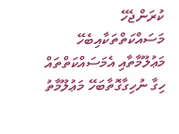ކުރަންޖެހޭ މަސައްކަތްތަކާއިބެހޭ މަޢުލޫމާތާއި އެމަސައްކަތްތައް ހިގާ ނުހިގާގޮތާބަހޭ މަޢުލޫމާތު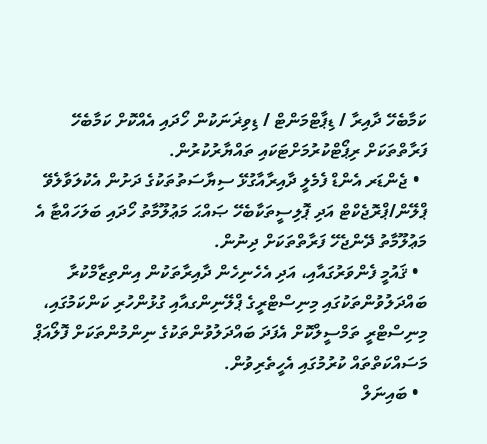ކަމާބެހޭ ދާއިރާ / ޑިޕާޓްމަންޓް / ޑިވިޜަނަކުން ހޯދައި އެއްކޮށް ކަމާބެހޭ ފަރާތްތަކަށް ރިޕޯޓްކުރުމަށްޓަކައި ތައްޔާރުކުރުން.
  • ޖެންޑަރ އެންޑް ފެމެލީ ދާއިރާއާގުޅޭ ސިޔާސަތުތަކުގެ ދަށުން އެކުލަވާލެވޭ ޕްލޭން/ޕްރޮޖެކްޓް އަދި ޕޮލިސީތަކާބެހޭ ޞައްޙަ މަޢުލޫމާތު ހޯދައި ބަލަހައްޓާ އެ މަޢުލޫމާތު ދޭންޖެހޭ ފަރާތްތަކަށް ދިނުން.
  • ޤައުމީ ފެންވަރުގައާއި، އަދި އެހެނިހެން ދާއިރާތަކުން އިންތިޒާމްކުރާ ބައްދަލުވުންތަކުގައި މިނިސްޓްރީގެ ޕްލޭނިންގއާއި ގުޅުންހުރި ކަންކަމުގައި، މިނިސްޓްރީ ތަމްސީލްކޮށް އެފަދަ ބައްދަލުވުންތަކުގެ ނިންމުންތަކަށް ފޮލޯއަޕް މަސައްކަތްތައް ކުރުމުގައި އެހީތެރިވުން.
  • ބައިނަލް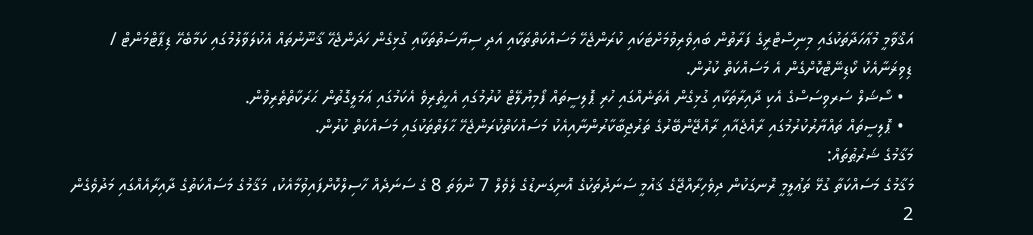އަޤްވާމީ މުޢާހަދާތަކުގައި މިނިސްޓްރީގެ ފަރާތުން ބައިވެރިވުމަށްޓަކައި ކުރަންޖެހޭ މަސައްކަތްތަކާއި އަދި ސިޔާސަތުތަކާއި ގުޅިގެން ހަދަންޖެހޭ ޤާނޫނުތައް އެކުލަވާލުމުގައި ކަމާބެހޭ ޑިޕާޓްމަންޓް / ޑިވިޜަނާއެކު ކޯޑިނޭޓްކޮށްގެން އެ މަސައްކަތް ކުރުން.
  • ސޯޝަލް ސަރވިސަސްގެ އެކި ދާއިރާތަކާއި ގުޅިގެން އެތަނެއްގައި ހުރި ޕޮލިސީތައް ފޯމިޔުލޭޓް ކުރުމުގައި އެހީތެރިވެ އެކަމުގައި ޢަމަލީގޮތުން ޙަރަކާތްތެރިވުން.
  • ޕޮލިސީތައް ތައްޔާރުކުރުމުގައި ރާއްޖެއާއި ރާއްޖޭންބޭރުގެ ތަރުޖިބާކާރުންނާއިއެކު މަސައްކަތްކުރަންޖެހޭ ޙާލަތްތަކުގައި މަސައްކަތް ކުރުން.
މަޤާމުގެ ޝަރުޠުތައް:
މަޤާމުގެ މަސައްކަތާ ގުޅޭ ތަޢުލީމީ ރޮނގަކުން ދިވެހިރާއްޖޭގެ ޤައުމީ ސަނަދުތަކުގެ އޮނިގަނޑުގެ ލެވެލް 7 ނުވަތަ 8 ގެ ސަނަދެއް ހާސިލްކޮށްފައިވުމާއެކު، މަޤާމުގެ މަސައްކަތުގެ ދާއިރާއެއްގައި މަދުވެގެން 2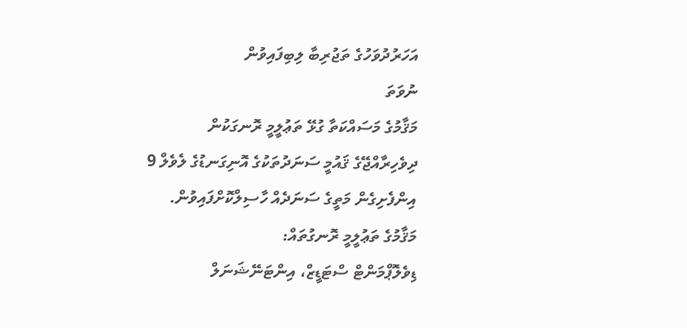އަހަރުދުވަހުގެ ތަޖުރިބާ ލިބިފައިވުން
ނުވަތަ
މަޤާމުގެ މަސައްކަތާ ގުޅޭ ތަޢުލީމީ ރޮނގަކުން ދިވެހިރާއްޖޭގެ ޤައުމީ ސަނަދުތަކުގެ އޮނިގަނޑުގެ ލެވެލް 9 އިންފެށިގެން މަތީގެ ސަނަދެއް ހާސިލްކޮށްފައިވުން.
މަޤާމުގެ ތަޢުލީމީ ރޮނގުތައް:
ޑިވެލޮޕްމަންޓް ސްޓަޑީޒް، އިންޓަނޭޝަނަލް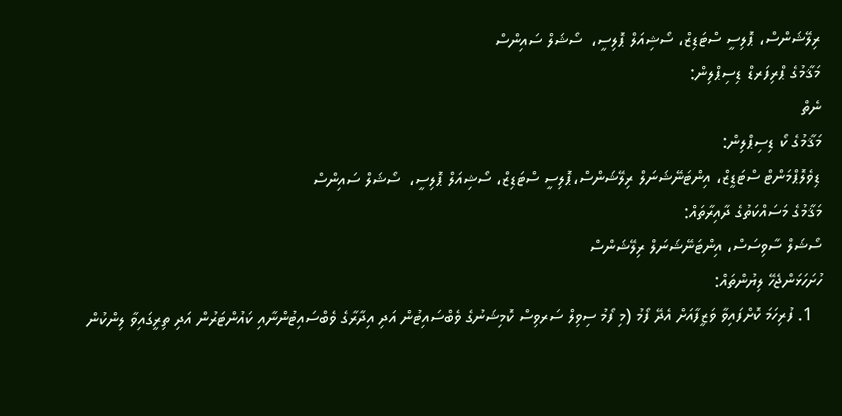ރިލޭޝަންސް، ޕޮލިސީ ސްޓަޑިޒް، ސޯޝިއަލް ޕޮލިސީ،  ސޯޝަލް ސައިންސް
މަޤާމުގެ ޕްރިފަރޑް ޑިސިޕްލިން:
ނެތް
މަޤާމުގެ ކޯ ޑިސިޕްލިން:
ޑިވެލޮޕްމަންޓް ސްޓަޑީޒް، އިންޓަނޭޝަނަލް ރިލޭޝަންސް،ޕޮލިސީ ސްޓަޑިޒް، ސޯޝިއަލް ޕޮލިސީ،  ސޯޝަލް ސައިންސް
މަޤާމުގެ މަސައްކަތުގެ ދާއިރާތައް:
ސޯޝަލް ސާވިސަސް، އިންޓަނޭޝަނަލް ރިލޭޝަންސް
ހުށަހަޅަންޖެހޭ ލިޔުންތައް:
  1. ފުރިހަމަ ކޮށްފައިވާ ވަޒީފާއަށް އެދޭ ފޯމު (މި ފޯމު ސިވިލް ސަރވިސް ކޮމިޝަނުގެ ވެބްސައިޓުން އަދި އިދާރާގެ ވެބްސައިޓުންނާއި ކައުންޓަރުން އަދި ތިރީގައިވާ ލިންކުން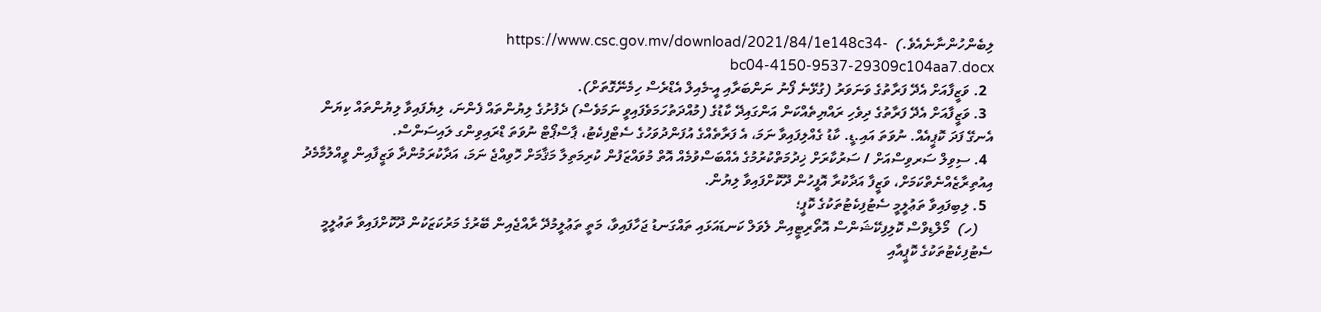ލިބެންހުންނާނެއެވެ.)  https://www.csc.gov.mv/download/2021/84/1e148c34-bc04-4150-9537-29309c104aa7.docx
  2. ވަޒީފާއަށް އެދޭ ފަރާތުގެ ވަނަވަރު (ގުޅޭނެ ފޯނު ނަންބަރާއި އީ-މެއިލް އެޑްރެސް ހިމެނޭގޮތަށް).
  3. ވަޒީފާއަށް އެދޭ ފަރާތުގެ ދިވެހި ރައްޔިތެއްކަން އަންގައިދޭ ކާޑުގެ (މުއްދަތުހަމަވެފައިވީ ނަމަވެސް) ދެފުށުގެ ލިޔުންތައް ފެންނަ، ލިޔެފައިވާ ލިޔުންތައް ކިޔަން އެނގޭ ފަދަ ކޮޕީއެއް. ނުވަތަ އައި.ޑީ. ކާޑު ގެއްލިފައިވާ ނަމަ، އެ ފަރާތެއްގެ އުފަންދުވަހުގެ ސެޓްފިކެޓު، ޕާސްޕޯޓް ނުވަތަ ޑްރައިވިންގ ލައިސަންސް.
  4. ސިވިލް ސަރވިސްއަށް / ސަރުކާރަށް ޚިދުމަތްކުރުމުގެ އެއްބަސްވުމެއް އޮތް މުވައްޒަފުން ކުރިމަތިލާ މަޤާމަށް ހޮވިއްޖެ ނަމަ، އަދާކުރަމުންދާ ވަޒީފާއިން ވީއްލުމާމެދު އިއުތިރާޒެއްނެތްކަމަށް، ވަޒީފާ އަދާކުރާ އޮފީހުން ދޫކޮށްފައިވާ ލިޔުން.
  5. ލިބިފައިވާ ތަޢުލީމީ ސެޓުފިކެޓުތަކުގެ ކޮޕީ؛
    (ހ)  މޯލްޑިވްސް ކޮލިފިކޭޝަންސް އޮތޯރިޓީއިން ލެވަލް ކަނޑައަޅައި ތައްގަނޑު ޖަހާފައިވާ، މަތީ ތަޢުލީމުދޭ ރާއްޖެއިން ބޭރުގެ މަރުކަޒަކުން ދޫކޮށްފައިވާ ތަޢުލީމީ ސެޓުފިކެޓުތަކުގެ ކޮޕީއާއި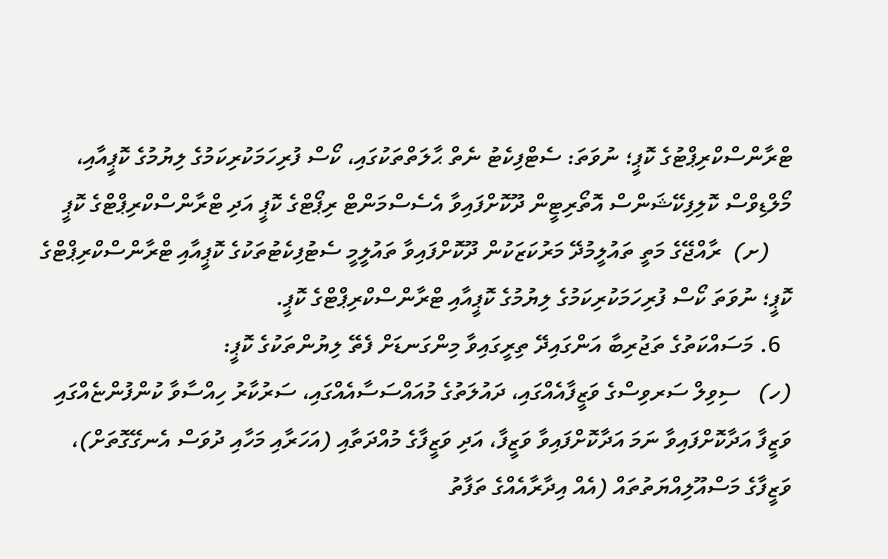ޓްރާންސްކްރިޕްޓުގެ ކޮޕީ؛ ނުވަތަ: ސެޓްފިކެޓު ނެތް ޙާލަތްތަކުގައި، ކޯސް ފުރިހަމަކުރިކަމުގެ ލިޔުމުގެ ކޮޕީއާއި، މޯލްޑިވްސް ކޮލިފިކޭޝަންސް އޮތޯރިޓީން ދޫކޮށްފައިވާ އެސެސްމަންޓް ރިޕޯޓްގެ ކޮޕީ އަދި ޓްރާންސްކްރިޕްޓްގެ ކޮޕީ
    (ށ)  ރާއްޖޭގެ މަތީ ތައުލީމުދޭ މަރުކަޒަކުން ދޫކޮށްފައިވާ ތައުލީމީ ސެޓުފިކެޓުތަކުގެ ކޮޕީއާއި ޓްރާންސްކްރިޕްޓްގެ ކޮޕީ؛ ނުވަތަ ކޯސް ފުރިހަމަކުރިކަމުގެ ލިޔުމުގެ ކޮޕީއާއި ޓްރާންސްކްރިޕްޓްގެ ކޮޕީ.
  6. މަސައްކަތުގެ ތަޖުރިބާ އަންގައިދޭ ތިރީގައިވާ މިންގަނޑަށް ފެތޭ ލިޔުންތަކުގެ ކޮޕީ:
(ހ)   ސިވިލް ސަރވިސްގެ ވަޒީފާއެއްގައި، ދައުލަތުގެ މުއައްސަސާއެއްގައި، ސަރުކާރު ހިއްސާވާ ކުންފުންޏެއްގައި ވަޒީފާ އަދާކޮށްފައިވާ ނަމަ އަދާކޮށްފައިވާ ވަޒީފާ، އަދި ވަޒީފާގެ މުއްދަތާއި (އަހަރާއި މަހާއި ދުވަސް އެނގޭގޮތަށް)، ވަޒީފާގެ މަސްއޫލިއްޔަތުތައް (އެއް އިދާރާއެއްގެ ތަފާތު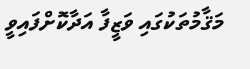މަޤާމުތަކުގައި ވަޒީފާ އަދާކޮށްފައިވީ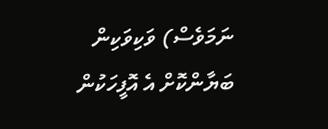ނަމަވެސް) ވަކިވަކިން ބަޔާންކޮށް އެ އޮފީހަކުން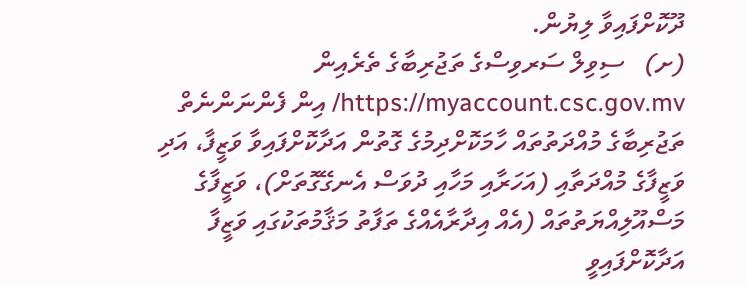ދޫކޮށްފައިވާ ލިޔުން.
(ށ)   ސިވިލް ސަރވިސްގެ ތަޖުރިބާގެ ތެރެއިން https://myaccount.csc.gov.mv/ އިން ފެންނަންނެތް ތަޖުރިބާގެ މުއްދަތުތައް ހާމަކޮށްދިމުގެ ގޮތުން އަދާކޮށްފައިވާ ވަޒީފާ، އަދި ވަޒީފާގެ މުއްދަތާއި (އަހަރާއި މަހާއި ދުވަސް އެނގޭގޮތަށް)، ވަޒީފާގެ މަސްއޫލިއްޔަތުތައް (އެއް އިދާރާއެއްގެ ތަފާތު މަޤާމުތަކުގައި ވަޒީފާ އަދާކޮށްފައިވީ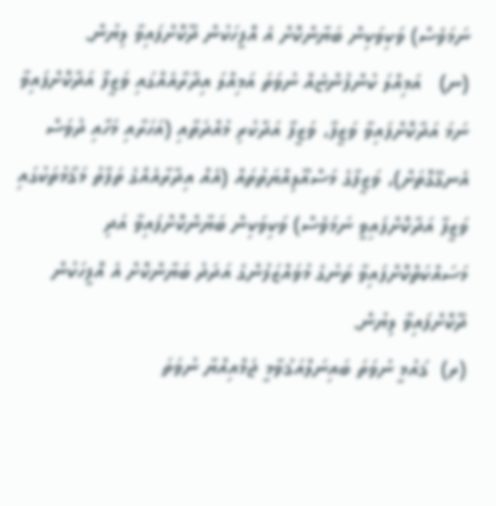ނަމަވެސް) ވަކިވަކިން ބަޔާންކޮށް އެ އޮފީހަކުން ދޫކޮށްފައިވާ ލިޔުން.
(ނ)   އަމިއްލަ ކުންފުންޏެއް ނުވަތަ އަމިއްލަ އިދާރާއެއްގައި ވަޒީފާ އަދާކޮށްފައިވާ ނަމަ އަދާކޮށްފައިވާ ވަޒީފާ، ވަޒީފާ އަދާކުރި މުއްދަތާއި (އަހަރާއި މަހާއި ދުވަސް އެނގޭގޮތަށް)، ވަޒީފާގެ މަސްއޫލިއްޔަތުތައް (އެއް އިދާރާއެއްގެ ތަފާތު މަޤާމުތަކުގައި ވަޒީފާ އަދާކޮށްފައިވީ ނަމަވެސް) ވަކިވަކިން ބަޔާންކޮށްފައިވާ އަދި މަސައްކަތްކޮށްފައިވާ ތަނުގެ މުވައްޒަފުންގެ އަދަދު ބަޔާންކޮށް އެ އޮފީހަކުން ދޫކޮށްފައިވާ ލިޔުން.
(ރ)  ޤައުމީ ނުވަތަ ބައިނަލްއަޤުވާމީ ޖަމްއިއްޔާ ނުވަތަ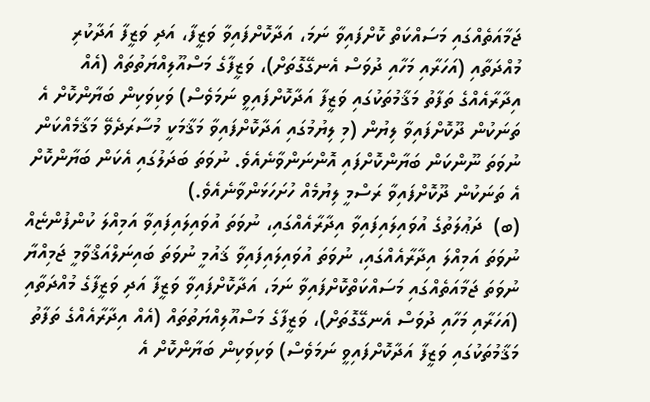ޖަމާއަތެއްގައި މަސައްކަތް ކޮށްފައިވާ ނަމަ، އަދާކޮށްފައިވާ ވަޒީފާ، އަދި ވަޒީފާ އަދާކުރި މުއްދަތާއި (އަހަރާއި މަހާއި ދުވަސް އެނގޭގޮތަށް)، ވަޒީފާގެ މަސްއޫލިއްޔަތުތައް (އެއް އިދާރާއެއްގެ ތަފާތު މަޤާމުތަކުގައި ވަޒީފާ އަދާކޮށްފައިވީ ނަމަވެސް) ވަކިވަކިން ބަޔާންކޮށް އެ ތަނަކުން ދޫކޮށްފައިވާ ލިޔުން (މި ލިޔުމުގައި އަދާކޮށްފައިވާ މަޤާމަކީ މުސާރަދެވޭ މަޤާމެއްކަން ނުވަތަ ނޫންކަން ބަޔާންކޮށްފައި އޮންނަންވާނެއެވެ. ނުވަތަ ބަދަލުގައި އެކަން ބަޔާންކޮށް އެ ތަނަކުން ދޫކޮށްފައިވާ ރަސްމީ ލިޔުމެއް ހުށަހަޅަންވާނެއެވެ.)
(ބ)  ދަޢުލަތުގެ އުވައިލައިފައިވާ އިދާރާއެއްގައި، ނުވަތަ އުވައިލައިފައިވާ އަމިއްލަ ކުންފުންޏެއް ނުވަތަ އަމިއްލަ އިދާރާއެއްގައި، ނުވަތަ އުވައިލައިފައިވާ ޤައުމީ ނުވަތަ ބައިނަލްއަޤްވާމީ ޖަމިއްޔާ ނުވަތަ ޖަމާއަތެއްގައި މަސައްކަތްކޮށްފައިވާ ނަމަ، އަދާކޮށްފައިވާ ވަޒީފާ އަދި ވަޒީފާގެ މުއްދަތާއި (އަހަރާއި މަހާއި ދުވަސް އެނގޭގޮތަށް)، ވަޒީފާގެ މަސްއޫލިއްޔަތުތައް (އެއް އިދާރާއެއްގެ ތަފާތު މަޤާމުތަކުގައި ވަޒީފާ އަދާކޮށްފައިވީ ނަމަވެސް) ވަކިވަކިން ބަޔާންކޮށް އެ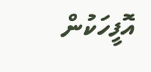އޮފީހަކުން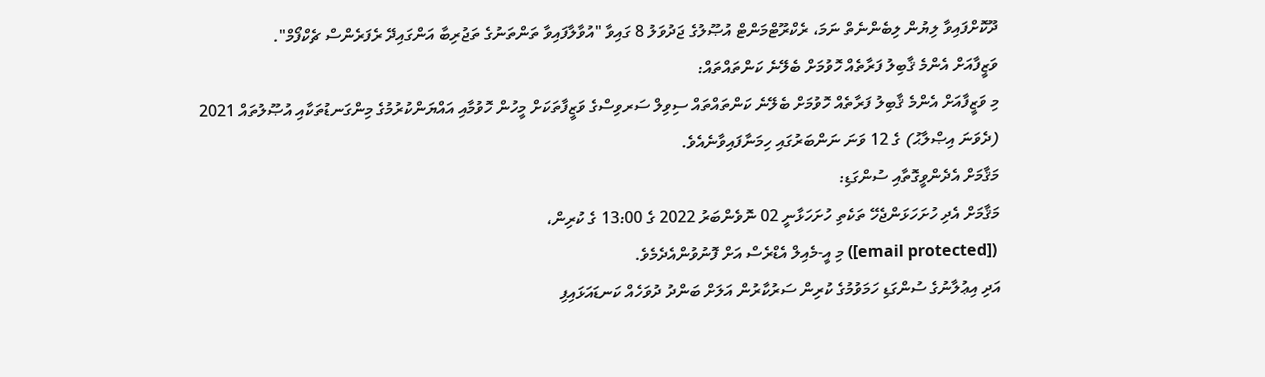ދޫކޮށްފައިވާ ލިޔުން ލިބެންނެތް ނަމަ، ރެކްރޫޓްމަންޓް އުޞޫލުގެ ޖަދުވަލު 8 ގައިވާ "އުވާލާފައިވާ ތަންތަނުގެ ތަޖުރިބާ އަންގައިދޭ ރެފަރެންސް ޗެކްފޯމް".
ވަޒީފާއަށް އެންމެ ޤާބިލު ފަރާތެއް ހޮވުމަށް ބެލޭނެ ކަންތައްތައް:
މި ވަޒީފާއަށް އެންމެ ޤާބިލު ފަރާތެއް ހޮވުމަށް ބެލޭނެ ކަންތައްތައް ސިވިލް ސަރވިސްގެ ވަޒީފާތަކަށް މީހުން ހޮވުމާއި އައްޔަންކުރުމުގެ މިންގަނޑުތަކާއި އުޞޫލުތައް 2021 (ދެވަނަ އިޞްލާޙު) ގެ 12 ވަނަ ނަންބަރުގައި ހިމަނާފައިވާނެއެވެ.
މަޤާމަށް އެދެންވީގޮތާއި ސުންގަޑި:
މަޤާމަށް އެދި ހުށަހަޅަންޖެހޭ ތަކެތި ހުށަހަޅާނީ 02 ނޮވެންބަރު 2022 ގެ 13:00 ގެ ކުރިން،
 ([email protected]) މި އީ-މެއިލް އެޑްރެސް އަށް ފޮނުވުންއެދެމެވެ.
އަދި އިޢުލާނުގެ ސުންގަޑި ހަމަވުމުގެ ކުރިން ސަރުކާރުން އަލަށް ބަންދު ދުވަހެއް ކަނޑައަޅައިފި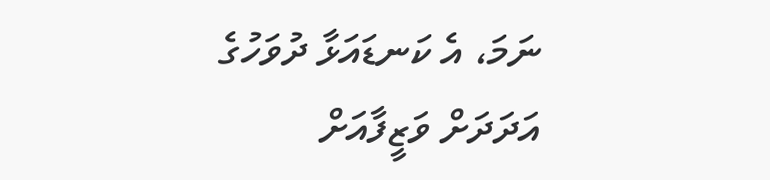ނަމަ، އެ ކަނޑައަޅާ ދުވަހުގެ އަދަދަށް ވަޒީފާއަށް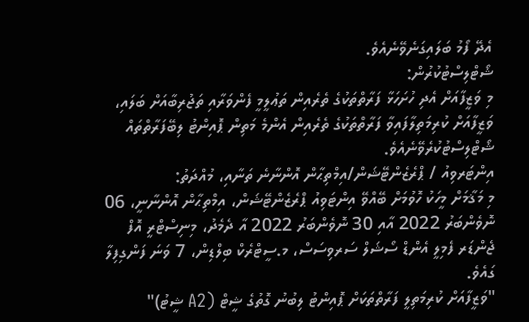އެދޭ ފޯމު ބަލައިގަނެވޭނެއެވެ.
ޝޯޓްލިސްޓުކުރުން:
މި ވަޒީފާއަށް އެދި ހުށަހަޅާ ފަރާތްތަކުގެ ތެރެއިން ތަޢުލީމީ ފެންވަރާއި ތަޖުރިބާއަށް ބަލައި، ވަޒީފާއަށް ކުރިމަތިލާފައިވާ ފަރާތްތަކުގެ ތެރެއިން އެންމެ މަތިން ޕޮއިންޓު ލިބޭފަރާތްތައް ޝޯޓްލިސްޓުކުރެވޭނެއެވެ.
އިންޓަރވިއު / ޕްރެޒެންޓޭޝަން/އިމްތިޙާން އޮންނާނެ ތަނާއި، މުއްދަތު:
މި މަޤާމަށް މީހަކު ހޮވުމަށް ބޭއްވޭ އިންޓަވިއު ޕްރެޒެންޓޭޝަން، އިމްތިޙާން އޮންނާނީ، 06 ނޮވެންބަރު 2022 އާއި 30 ނޮވެންބަރު 2022 އާ ދެމެދު، މިނިސްޓްރީ އޮފް ޖެންޑަރ ފެމިލީ އެންޑް ސޯޝަލް ސަރވިސަސް، މ.ސީޓްރެކް ބިލްޑިން، 7 ވަނަ ފަންގިފިލާ ގައެވެ.
"ވަޒީފާއަށް ކުރިމަތިލީ ފަރާތްތަކަށް ޕޮއިންޓު ލިބުނު ގޮތުގެ ޝީޓް (A2 ޝީޓު)"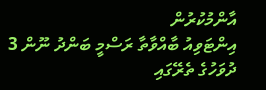އާންމުކުރުން
އިންޓަވިއު ބާއްވާތާ ރަސްމީ ބަންދު ނޫން 3 ދުވަހުގެ ތެރޭގައި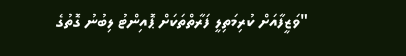"ވަޒީފާއަށް ކުރިމަތިލީ ފަރާތްތަކަށް ޕޮއިންޓު ލިބުނު ގޮތުގެ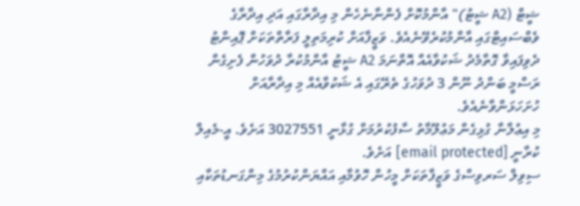ޝީޓް (A2 ޝީޓު)" އާންމުކޮށް ފެންނާނެހެން މި އިދާރާގައި އަދި އިދާރާގެ ވެބްސައިޓްގައި އާންމުކުރެވޭނެއެވެ. ވަޒީފާއަށް ކުރިމަތިލީ ފަރާތްތަކަށް ޕޮއިންޓު ދެވިފައިވާ ގޮތާމެދު ޝަކުވާއެއް އޮތްނަމަ A2 ޝީޓު އާންމުކުރާ ދުވަހުން ފެށިގެން ރަސްމީ ބަންދު ނޫން 3 ދުވަހުގެ ތެރޭގައި އެ ޝަކުވާއެއް މި އިދާރާއަށް ހުށަހަޅަންވާނެއެވެ.
މި އިޢުލާނާ ގުޅިގެން މަޢުލޫމާތު ސާފުކުރުމަށް ގުޅާނީ 3027551 އަށެވެ. އީ-މެއިލް ކުރާނީ [email protected] އަށެވެ.
ސިވިލް ސަރވިސްގެ ވަޒީފާތަކަށް މީހުން ހޮވުމާއި އައްޔަންކުރުމުގެ މިންގަނޑުތަކާއި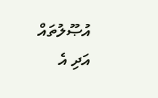އުޞޫލުތައް އަދި އެ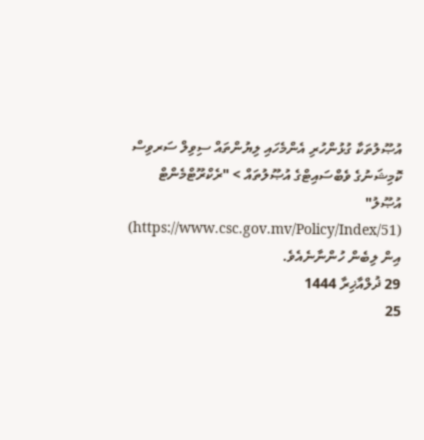އުޞޫލުތަކާ ގުޅުންހުރި އެންމެހައި ލިޔުންތައް ސިވިލް ސަރވިސް ކޮމިޝަނުގެ ވެބްސައިޓްގެ އުޞޫލުތައް > "ރެކްރޫޓްމެންޓް އުޞޫލު" (https://www.csc.gov.mv/Policy/Index/51) އިން ލިބެން ހުންނާނެއެވެ.
29 ޛުލްއާޚިރާ 1444
25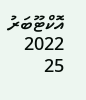އޮކްޓޫބަރު  2022
25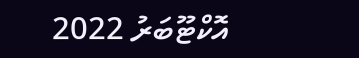އޮކްޓޫބަރު 2022